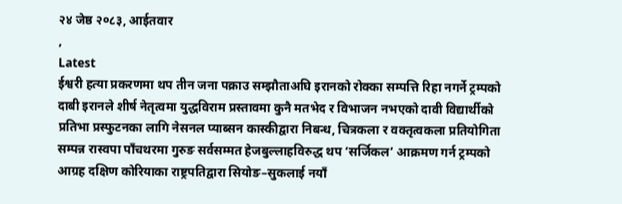२४ जेष्ठ २०८३, आईतवार
,
Latest
ईश्वरी हत्या प्रकरणमा थप तीन जना पक्राउ सम्झौताअघि इरानको रोक्का सम्पत्ति रिहा नगर्ने ट्रम्पको दाबी इरानले शीर्ष नेतृत्वमा युद्धविराम प्रस्तावमा कुनै मतभेद र विभाजन नभएको दावी विद्यार्थीको प्रतिभा प्रस्फुटनका लागि नेसनल प्याब्सन कास्कीद्वारा निबन्ध, चित्रकला र वक्तृत्वकला प्रतियोगिता सम्पन्न रास्वपा पाँचथरमा गुरुङ सर्वसम्मत हेजबुल्लाहविरुद्ध थप ‘सर्जिकल’ आक्रमण गर्न ट्रम्पको आग्रह दक्षिण कोरियाका राष्ट्रपतिद्वारा सियोङ–सुकलाई नयाँ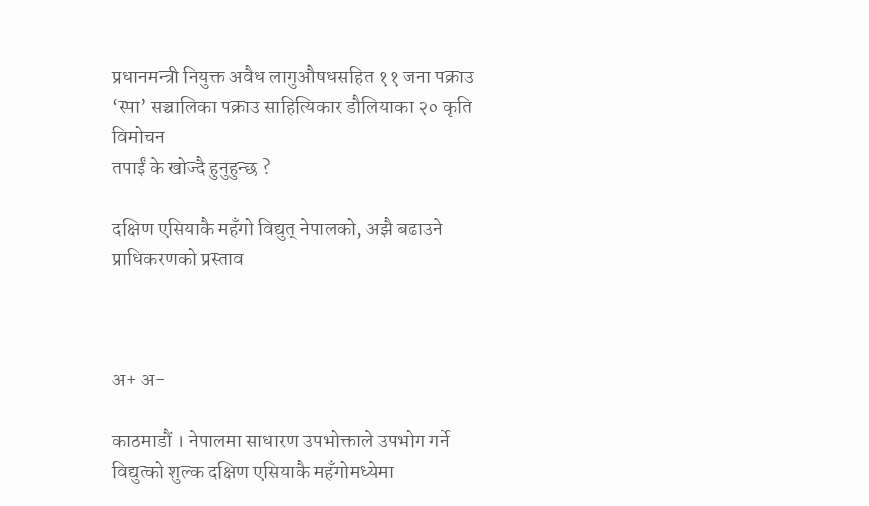प्रधानमन्त्री नियुक्त अवैध लागुऔषधसहित ११ जना पक्राउ ‘स्पा’ सञ्चालिका पक्राउ साहित्यिकार डौलियाका २० कृति विमोचन
तपाईं के खोज्दै हुनुहुन्छ ?

दक्षिण एसियाकै महँगो विद्युत् नेपालको, अझै बढाउने प्राधिकरणको प्रस्ताव



अ+ अ-

काठमाडौं । नेपालमा साधारण उपभोक्ताले उपभोग गर्ने विद्युत्को शुल्क दक्षिण एसियाकै महँगोमध्येमा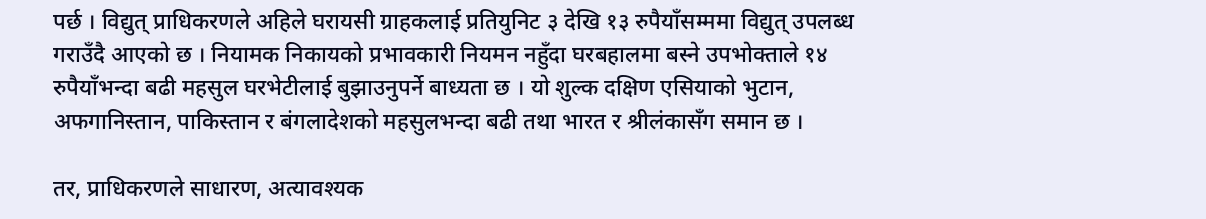पर्छ । विद्युत् प्राधिकरणले अहिले घरायसी ग्राहकलाई प्रतियुनिट ३ देखि १३ रुपैयाँसम्ममा विद्युत् उपलब्ध गराउँदै आएको छ । नियामक निकायको प्रभावकारी नियमन नहुँदा घरबहालमा बस्ने उपभोक्ताले १४ रुपैयाँभन्दा बढी महसुल घरभेटीलाई बुझाउनुपर्ने बाध्यता छ । यो शुल्क दक्षिण एसियाको भुटान, अफगानिस्तान, पाकिस्तान र बंगलादेशको महसुलभन्दा बढी तथा भारत र श्रीलंकासँग समान छ ।

तर, प्राधिकरणले साधारण, अत्यावश्यक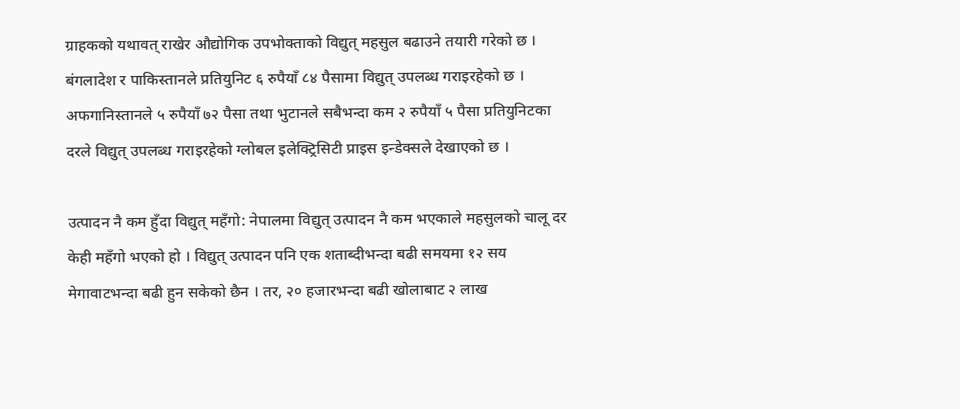ग्राहकको यथावत् राखेर औद्योगिक उपभोक्ताको विद्युत् महसुल बढाउने तयारी गरेको छ । बंगलादेश र पाकिस्तानले प्रतियुनिट ६ रुपैयाँ ८४ पैसामा विद्युत् उपलब्ध गराइरहेको छ । अफगानिस्तानले ५ रुपैयाँ ७२ पैसा तथा भुटानले सबैभन्दा कम २ रुपैयाँ ५ पैसा प्रतियुनिटका दरले विद्युत् उपलब्ध गराइरहेको ग्लोबल इलेक्ट्रिसिटी प्राइस इन्डेक्सले देखाएको छ ।

उत्पादन नै कम हुँदा विद्युत् महँगो: नेपालमा विद्युत् उत्पादन नै कम भएकाले महसुलको चालू दर केही महँगो भएको हो । विद्युत् उत्पादन पनि एक शताब्दीभन्दा बढी समयमा १२ सय मेगावाटभन्दा बढी हुन सकेको छैन । तर, २० हजारभन्दा बढी खोलाबाट २ लाख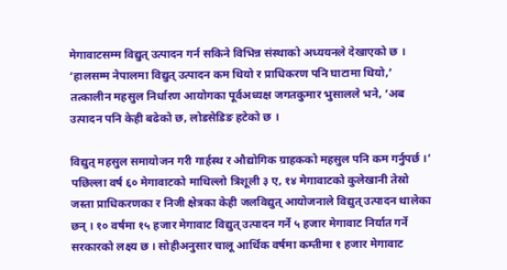मेगावाटसम्म विद्युत् उत्पादन गर्न सकिने विभिन्न संस्थाको अध्ययनले देखाएको छ । ‘हालसम्म नेपालमा विद्युत् उत्पादन कम थियो र प्राधिकरण पनि घाटामा थियो,’ तत्कालीन महसुल निर्धारण आयोगका पूर्वअध्यक्ष जगतकुमार भुसालले भने, ‘अब उत्पादन पनि केही बढेको छ, लोडसेडिङ हटेको छ ।

विद्युत् महसुल समायोजन गरी गार्हस्थ र औद्योगिक ग्राहकको महसुल पनि कम गर्नुपर्छ ।’ पछिल्ला वर्ष ६० मेगावाटको माथिल्लो त्रिशूली ३ ए, १४ मेगावाटको कुलेखानी तेस्रो जस्ता प्राधिकरणका र निजी क्षेत्रका केही जलविद्युत् आयोजनाले विद्युत् उत्पादन थालेका छन् । १० वर्षमा १५ हजार मेगावाट विद्युत् उत्पादन गर्ने ५ हजार मेगावाट निर्यात गर्ने सरकारको लक्ष्य छ । सोहीअनुसार चालू आर्थिक वर्षमा कम्तीमा १ हजार मेगावाट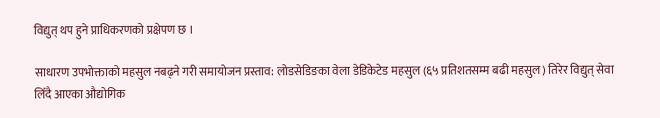विद्युत् थप हुने प्राधिकरणको प्रक्षेपण छ ।

साधारण उपभोक्ताको महसुल नबढ्ने गरी समायोजन प्रस्ताव: लोडसेडिङका वेला डेडिकेटेड महसुल (६५ प्रतिशतसम्म बढी महसुल) तिरेर विद्युत् सेवा लिँदै आएका औद्योगिक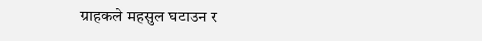ग्राहकले महसुल घटाउन र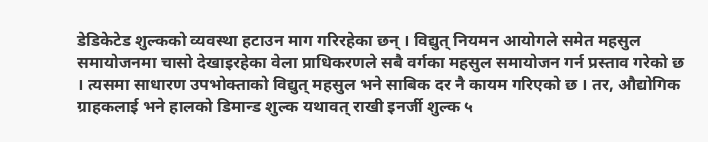डेडिकेटेड शुल्कको व्यवस्था हटाउन माग गरिरहेका छन् । विद्युत् नियमन आयोगले समेत महसुल समायोजनमा चासो देखाइरहेका वेला प्राधिकरणले सबै वर्गका महसुल समायोजन गर्न प्रस्ताव गरेको छ । त्यसमा साधारण उपभोक्ताको विद्युत् महसुल भने साबिक दर नै कायम गरिएको छ । तर, औद्योगिक ग्राहकलाई भने हालको डिमान्ड शुल्क यथावत् राखी इनर्जी शुल्क ५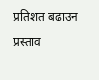प्रतिशत बढाउन प्रस्ताव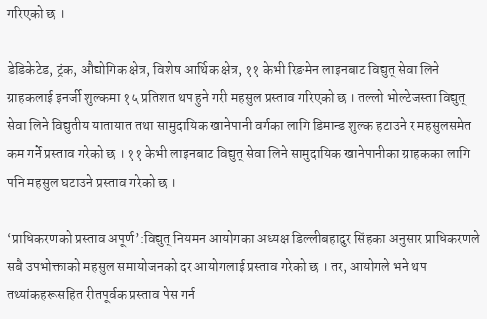गरिएको छ ।

डेडिकेटेड, ट्रंक, औद्योगिक क्षेत्र, विशेष आर्थिक क्षेत्र, ११ केभी रिङमेन लाइनबाट विद्युत् सेवा लिने ग्राहकलाई इनर्जी शुल्कमा १५ प्रतिशत थप हुने गरी महसुल प्रस्ताव गरिएको छ । तल्लो भोल्टेजस्ता विद्युत् सेवा लिने विद्युतीय यातायात तथा सामुदायिक खानेपानी वर्गका लागि डिमान्ड शुल्क हटाउने र महसुलसमेत कम गर्ने प्रस्ताव गरेको छ । ११ केभी लाइनबाट विद्युत् सेवा लिने सामुदायिक खानेपानीका ग्राहकका लागि पनि महसुल घटाउने प्रस्ताव गरेको छ ।

‘प्राधिकरणको प्रस्ताव अपूर्ण’:विद्युत् नियमन आयोगका अध्यक्ष डिल्लीबहादुर सिंहका अनुसार प्राधिकरणले सबै उपभोक्ताको महसुल समायोजनको दर आयोगलाई प्रस्ताव गरेको छ । तर, आयोगले भने थप तथ्यांकहरूसहित रीतपूर्वक प्रस्ताव पेस गर्न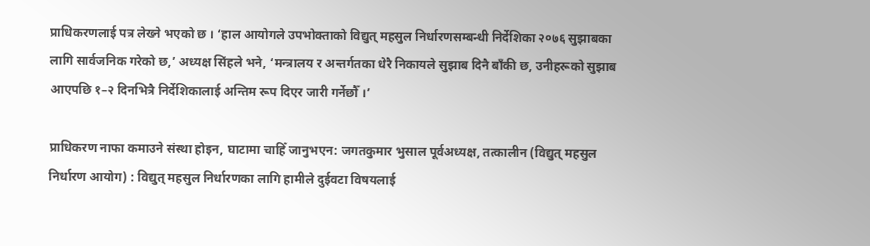प्राधिकरणलाई पत्र लेख्ने भएको छ । ‘हाल आयोगले उपभोक्ताको विद्युत् महसुल निर्धारणसम्बन्धी निर्देशिका २०७६ सुझाबका लागि सार्वजनिक गरेको छ,’ अध्यक्ष सिंहले भने, ‘मन्त्रालय र अन्तर्गतका धेरै निकायले सुझाब दिनै बाँकी छ, उनीहरूको सुझाब आएपछि १–२ दिनभित्रै निर्देशिकालाई अन्तिम रूप दिएर जारी गर्नेछौँ ।’

प्राधिकरण नाफा कमाउने संस्था होइन, घाटामा चाहिँ जानुभएन: जगतकुमार भुसाल पूर्वअध्यक्ष, तत्कालीन (विद्युत् महसुल निर्धारण आयोग) : विद्युत् महसुल निर्धारणका लागि हामीले दुईवटा विषयलाई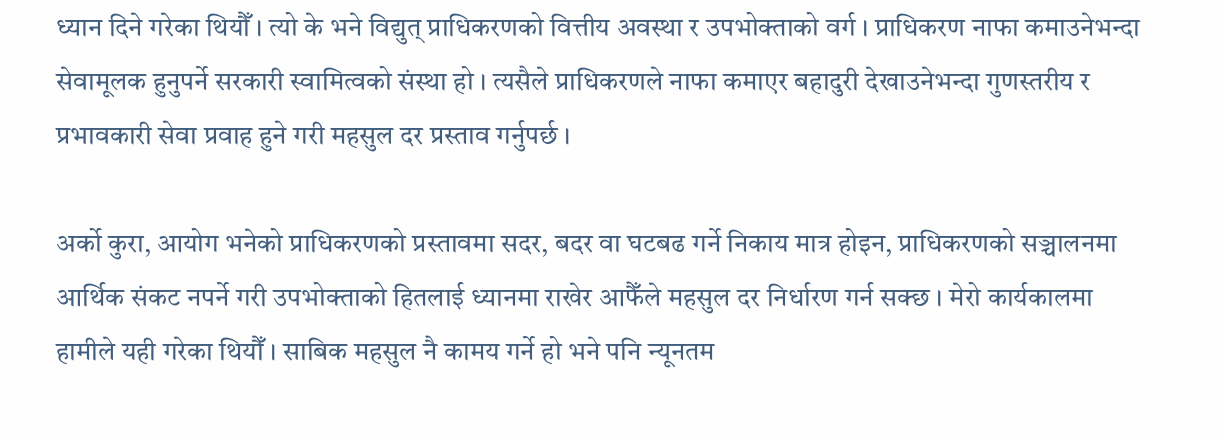ध्यान दिने गरेका थियौँ । त्यो के भने विद्युत् प्राधिकरणको वित्तीय अवस्था र उपभोक्ताको वर्ग । प्राधिकरण नाफा कमाउनेभन्दा सेवामूलक हुनुपर्ने सरकारी स्वामित्वको संस्था हो । त्यसैले प्राधिकरणले नाफा कमाएर बहादुरी देखाउनेभन्दा गुणस्तरीय र प्रभावकारी सेवा प्रवाह हुने गरी महसुल दर प्रस्ताव गर्नुपर्छ ।

अर्को कुरा, आयोग भनेको प्राधिकरणको प्रस्तावमा सदर, बदर वा घटबढ गर्ने निकाय मात्र होइन, प्राधिकरणको सञ्चालनमा आर्थिक संकट नपर्ने गरी उपभोक्ताको हितलाई ध्यानमा राखेर आफैँले महसुल दर निर्धारण गर्न सक्छ । मेरो कार्यकालमा हामीले यही गरेका थियौँ । साबिक महसुल नै कामय गर्ने हो भने पनि न्यूनतम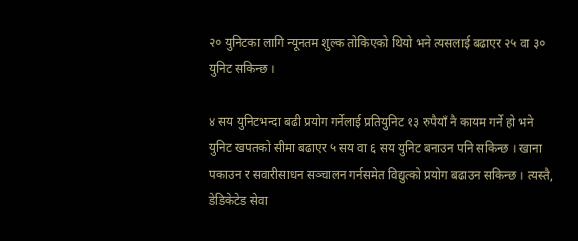२० युनिटका लागि न्यूनतम शुल्क तोकिएको थियो भने त्यसलाई बढाएर २५ वा ३० युनिट सकिन्छ ।

४ सय युनिटभन्दा बढी प्रयोग गर्नेलाई प्रतियुनिट १३ रुपैयाँ नै कायम गर्ने हो भने युनिट खपतको सीमा बढाएर ५ सय वा ६ सय युनिट बनाउन पनि सकिन्छ । खाना पकाउन र सवारीसाधन सञ्चालन गर्नसमेत विद्युत्को प्रयोग बढाउन सकिन्छ । त्यस्तै, डेडिकेटेड सेवा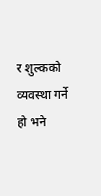र शुल्कको व्यवस्था गर्ने हो भने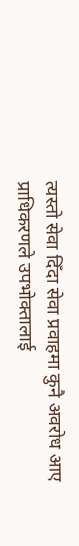त्यस्तो सेवा दिँदा सेवा प्रवाहमा कुनै अवरोध आए प्राधिकरणले उपभोक्तालाई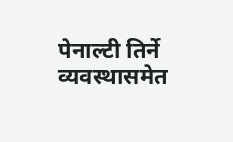पेनाल्टी तिर्ने व्यवस्थासमेत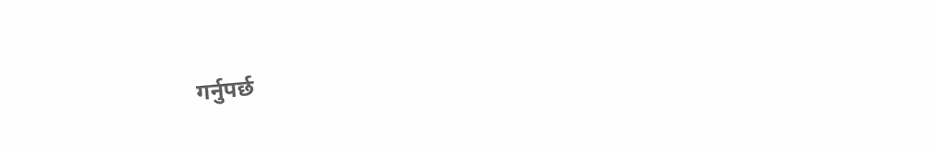गर्नुपर्छ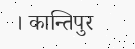। कान्तिपुर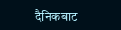दैनिकबाट